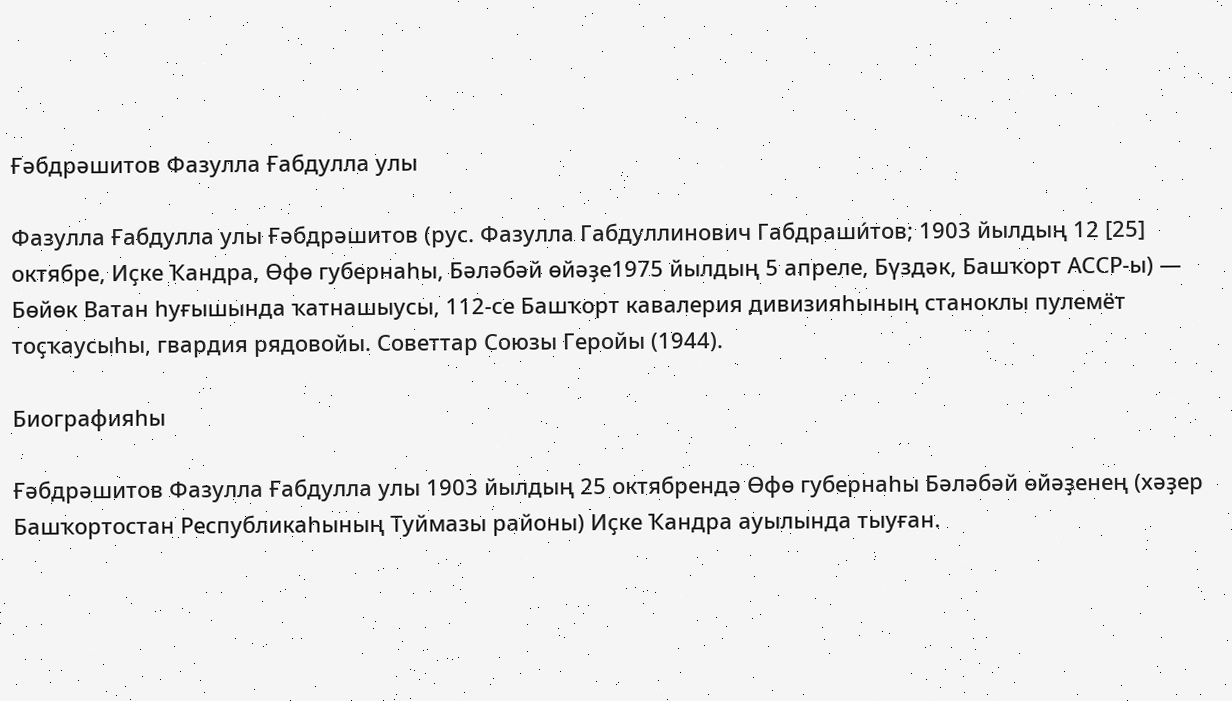Ғәбдрәшитов Фазулла Ғабдулла улы

Фазулла Ғабдулла улы Ғәбдрәшитов (рус. Фазулла Габдуллинович Габдраши́тов; 1903 йылдың 12 [25] октябре, Иҫке Ҡандра, Өфө губернаһы, Бәләбәй өйәҙе1975 йылдың 5 апреле, Бүздәк, Башҡорт АССР-ы) — Бөйөк Ватан һуғышында ҡатнашыусы, 112-се Башҡорт кавалерия дивизияһының станоклы пулемёт тоҫҡаусыһы, гвардия рядовойы. Советтар Союзы Геройы (1944).

Биографияһы

Ғәбдрәшитов Фазулла Ғабдулла улы 1903 йылдың 25 октябрендә Өфө губернаһы Бәләбәй өйәҙенең (хәҙер Башҡортостан Республикаһының Туймазы районы) Иҫке Ҡандра ауылында тыуған.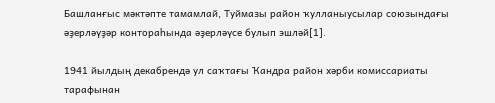Башланғыс мәктәпте тамамлай, Туймазы район ҡулланыусылар союзындағы әҙерләүҙәр контораһында әҙерләүсе булып эшләй[1].

1941 йылдың декабрендә ул саҡтағы Ҡандра район хәрби комиссариаты тарафынан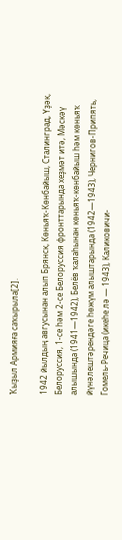Ҡыҙыл Армияға саҡырыла[2].

1942 йылдың авгусынан алып Брянск, Көньяҡ-Көнбайыш, Сталинград, Үҙәк, Белоруссия, 1-се һәм 2-се Белоруссия фронттарында хеҙмəт итə, Мәскәү алышында (1941—1942), Белёв ҡалаһынан көньяҡ-көнбайыш һәм көньяҡ йүнәлештәрендәге һөжүм алыштарында (1942—1943), Чернигов-Припять, Гомель-Речица (икеһе лә — 1943), Каликовичи-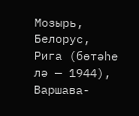Мозырь, Белорус, Рига (бөтәһе лә — 1944), Варшава-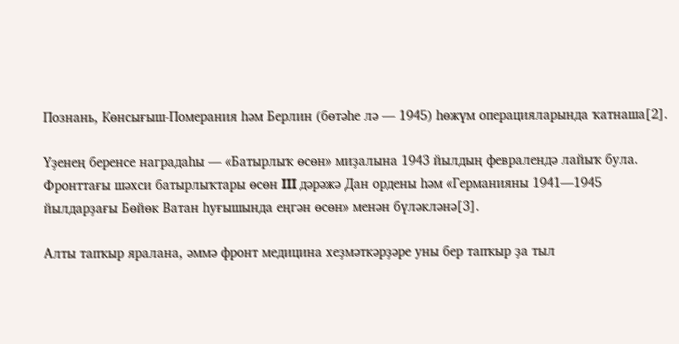Познань, Көнсығыш-Померания һәм Берлин (бөтәһе лә — 1945) һөжүм операцияларында ҡатнаша[2].

Үҙенең беренсе наградаһы — «Батырлыҡ өсөн» миҙалына 1943 йылдың февралендә лайыҡ була. Фронттағы шәхси батырлыҡтары өсөн III дәрәжә Дан ордены һәм «Германияны 1941—1945 йылдарҙағы Бөйөк Ватан һуғышында еңгән өсөн» менән бүләкләнә[3].

Алты тапҡыр яралана, әммә фронт медицина хеҙмәткәрҙәре уны бер тапҡыр ҙа тыл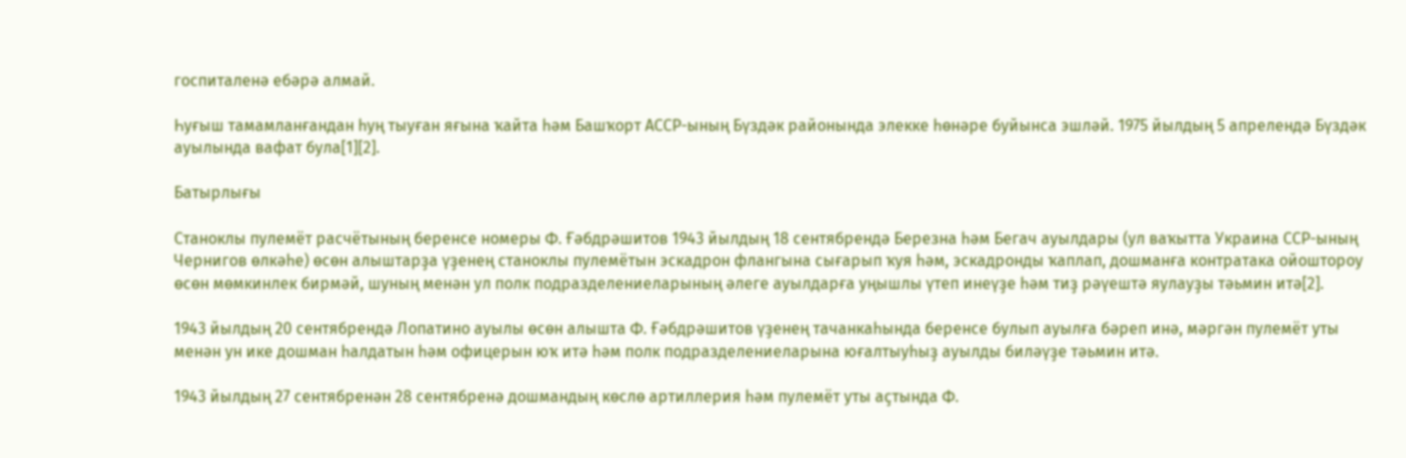госпиталенә ебәрә алмай.

Һуғыш тамамланғандан һуң тыуған яғына ҡайта һәм Башҡорт АССР-ының Бүздәк районында элекке һөнәре буйынса эшләй. 1975 йылдың 5 апрелендә Бүздәк ауылында вафат була[1][2].

Батырлығы

Станоклы пулемёт расчётының беренсе номеры Ф. Ғәбдрәшитов 1943 йылдың 18 сентябрендә Березна һәм Бегач ауылдары (ул ваҡытта Украина ССР-ының Чернигов өлкәһе) өсөн алыштарҙа үҙенең станоклы пулемётын эскадрон флангына сығарып ҡуя һәм, эскадронды ҡаплап, дошманға контратака ойоштороу өсөн мөмкинлек бирмәй, шуның менән ул полк подразделениеларының әлеге ауылдарға уңышлы үтеп инеүҙе һәм тиҙ рәүештә яулауҙы тәьмин итә[2].

1943 йылдың 20 сентябрендә Лопатино ауылы өсөн алышта Ф. Ғәбдрәшитов үҙенең тачанкаһында беренсе булып ауылға бәреп инә, мәргән пулемёт уты менән ун ике дошман һалдатын һәм офицерын юҡ итә һәм полк подразделениеларына юғалтыуһыҙ ауылды биләүҙе тәьмин итә.

1943 йылдың 27 сентябренән 28 сентябренә дошмандың көслө артиллерия һәм пулемёт уты аҫтында Ф.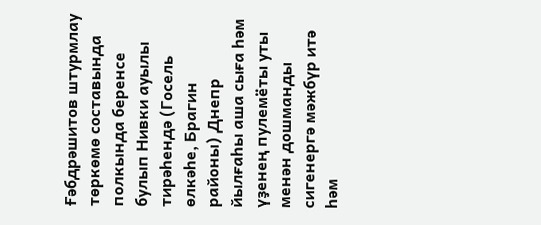Ғәбдрәшитов штурмлау төркөмө составында полкында беренсе булып Нивки ауылы тирәһендә (Госель өлкәһе, Брагин районы) Днепр йылғаһы аша сыға һәм үҙенең пулемёты уты менән дошманды сигенергә мәжбүр итә һәм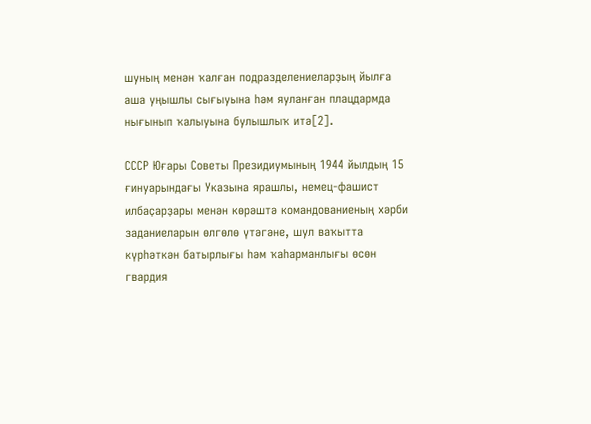шуның менән ҡалған подразделениеларҙың йылға аша уңышлы сығыуына һәм яуланған плацдармда нығынып ҡалыуына булышлыҡ итә[2].

СССР Юғары Советы Президиумының 1944 йылдың 15 ғинуарындағы Указына ярашлы, немец-фашист илбаҫарҙары менән көрәштә командованиеның хәрби заданиеларын өлгөлө үтәгәне, шул ваҡытта күрһәткән батырлығы һәм ҡаһарманлығы өсөн гвардия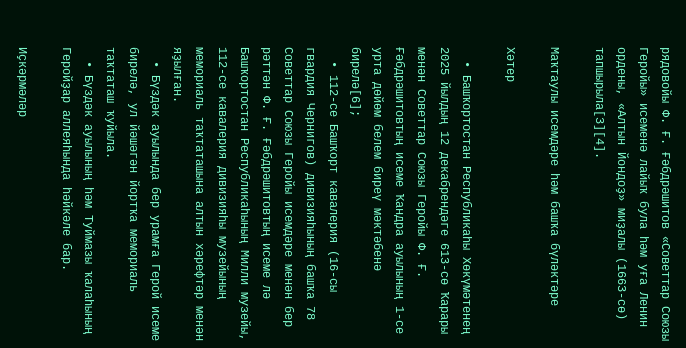рядовойы Ф. Ғ. Ғәбдрәшитов «Советтар Союзы Геройы» исеменә лайыҡ була һәм уға Ленин ордены, «Алтын Йондоҙ» миҙалы (1663-сө) тапшырыла[3][4].

Маҡтаулы исемдәре һәм башҡа бүләктәре

Хәтер

  • Башҡортостан Республикаһы Хөкүмәтенең 2025 йылдың 12 декабрендәге 613-сө Ҡарары менән Советтар Союзы Геройы Ф. Ғ. Ғәбдрәшитовтың исеме Ҡандра ауылының 1-се урта дөйөм белем биреү мәктәбенә бирелә[6];
  • 112-се Башҡорт кавалерия (16-сы гвардия Чернигов) дивизияһының башҡа 78 Советтар Союзы Геройы исемдәре менән бер рәттән Ф. Ғ. Ғәбдрәшитовтың исеме лә Башҡортостан Республикаһының Милли музейы, 112-се кавалерия дивизияһы музейының мемориаль таҡтаташына алтын хәрефтәр менән яҙылған.
  • Бүздәк ауылында бер урамға Герой исеме бирелә, ул йәшәгән йортҡа мемориаль таҡтаташ ҡуйыла.
  • Бүздәк ауылының һәм Туймазы ҡалаһының Геройҙар аллеяһында һәйкәле бар.

Иҫкәрмәләр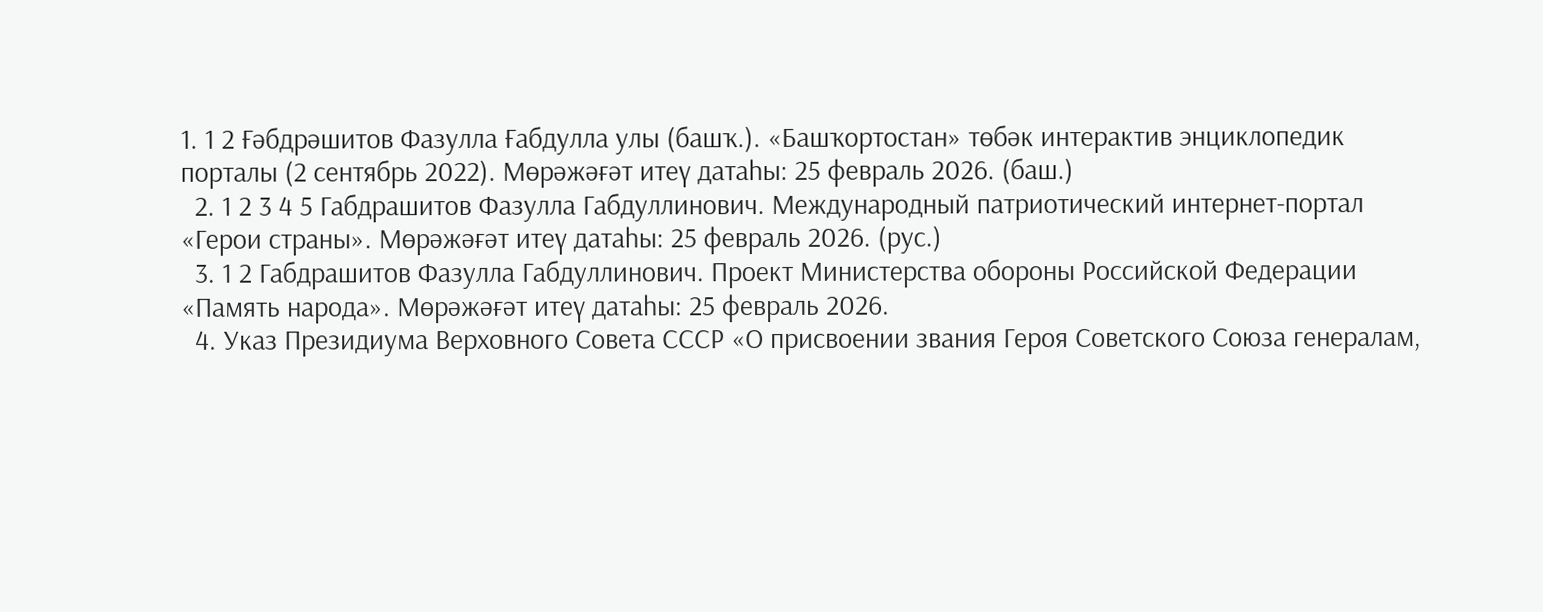1. 1 2 Ғәбдрәшитов Фазулла Ғабдулла улы (башҡ.). «Башҡортостан» төбәк интерактив энциклопедик порталы (2 сентябрь 2022). Мөрәжәғәт итеү датаһы: 25 февраль 2026. (баш.)
  2. 1 2 3 4 5 Габдрашитов Фазулла Габдуллинович. Международный патриотический интернет-портал «Герои страны». Мөрәжәғәт итеү датаһы: 25 февраль 2026. (рус.)
  3. 1 2 Габдрашитов Фазулла Габдуллинович. Проект Министерства обороны Российской Федерации «Память народа». Мөрәжәғәт итеү датаһы: 25 февраль 2026.
  4. Указ Президиума Верховного Совета СССР «О присвоении звания Героя Советского Союза генералам,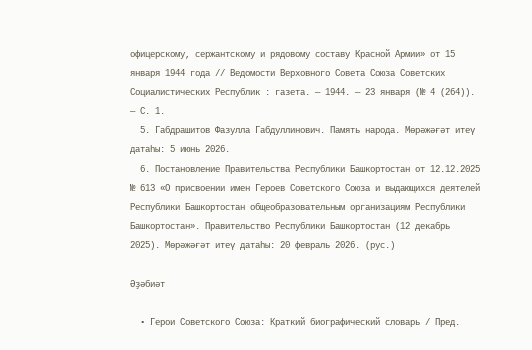офицерскому, сержантскому и рядовому составу Красной Армии» от 15 января 1944 года // Ведомости Верховного Совета Союза Советских Социалистических Республик : газета. — 1944. — 23 января (№ 4 (264)). — С. 1.
  5. Габдрашитов Фазулла Габдуллинович. Память народа. Мөрәжәғәт итеү датаһы: 5 июнь 2026.
  6. Постановление Правительства Республики Башкортостан от 12.12.2025 № 613 «О присвоении имен Героев Советского Союза и выдающихся деятелей Республики Башкортостан общеобразовательным организациям Республики Башкортостан». Правительство Республики Башкортостан (12 декабрь 2025). Мөрәжәғәт итеү датаһы: 20 февраль 2026. (рус.)

Әҙәбиәт

  • Герои Советского Союза: Краткий биографический словарь / Пред.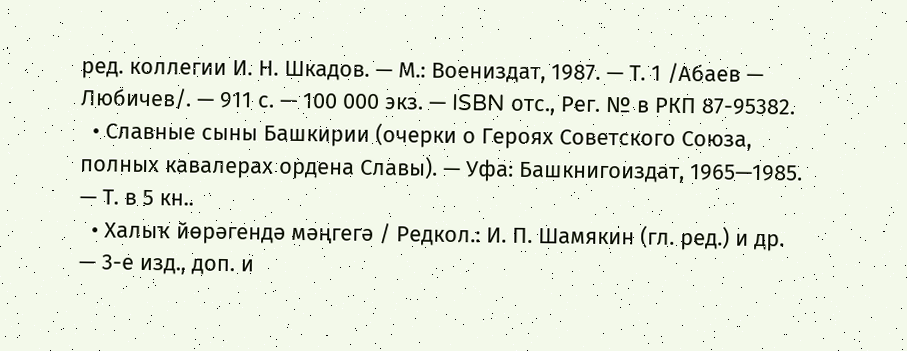ред. коллегии И. Н. Шкадов. — М.: Воениздат, 1987. — Т. 1 /Абаев — Любичев/. — 911 с. — 100 000 экз. — ISBN отс., Рег. № в РКП 87-95382.
  • Славные сыны Башкирии (очерки о Героях Советского Союза, полных кавалерах ордена Славы). — Уфа: Башкнигоиздат, 1965—1985. — Т. в 5 кн..
  • Халыҡ йөрәгендә мәңгегә / Редкол.: И. П. Шамякин (гл. ред.) и др. — 3-е изд., доп. и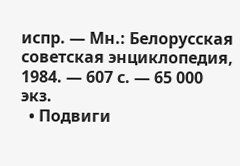испр. — Мн.: Белорусская советская энциклопедия, 1984. — 607 с. — 65 000 экз.
  • Подвиги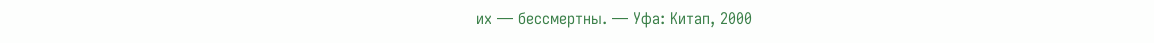их — бессмертны. — Уфа: Китап, 2000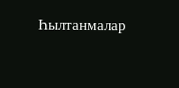Һылтанмалар